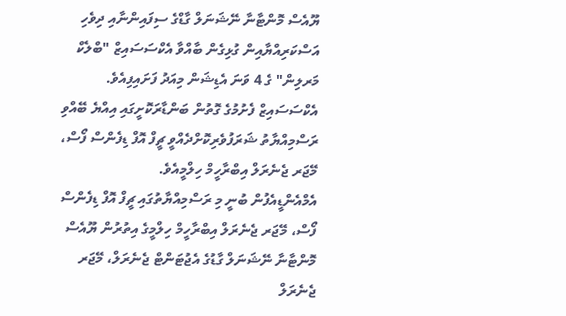ޔޫއެސް މޮންޓާނާ ނޭޝަނަލް ގާޑްގެ ސިފައިންނާއި ދިވެހި އަސްކަރިއްޔާއިން ގުޅިގެން ބާއްވާ އެކްސަސައިޒް "ބްލެކް މަރލިން" ގެ 4 ވަނަ އެޑިޝަން މިއަދު ފަށައިފިއެވެ.
އެކްސަސައިޒް ފެށުމުގެ ގޮތުން ބަންޑާރަކޮށީގައި އިއްޔެ ބޭއްވި ރަސްމިއްޔާތު ޝަރަފުވެރިކޮށްދެއްވީ ޗީފް އޮފް ޑިފެންސް ފޯސް، މޭޖަރ ޖެނެރަލް އިބްރާހީމް ހިލްމީއެވެ.
އެމްއެންޑީއެފުން ބުނީ މި ރަސްމިއްޔާތުގައި ޗީފް އޮފް ޑިފެންސް ފޯސް، މޭޖަރ ޖެނެރަލް އިބްރާހީމް ހިލްމީގެ އިތުރުން ޔޫއެސް މޮންޓާނާ ނޭޝަނަލް ގާޑުގެ އެޖުޓަންޓް ޖެނެރަލް، މޭޖަރ ޖެނެރަލް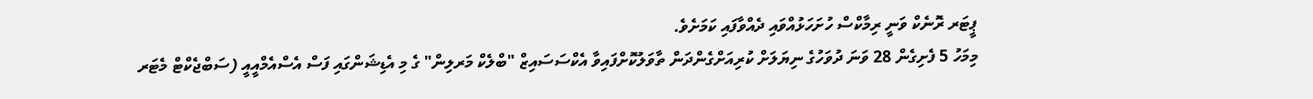ޕީޓަރ ރޮނެކް ވަނީ ރިމާކްސް ހުށަހަޅުއްވައި ދެއްވާފައި ކަމަށެވެ.
މިމަހު 5 ފެށިގެން 28 ވަނަ ދުވަހުގެ ނިޔަލަށް ކުރިއަށްގެންދަން ތާވަލުކޮށްފައިވާ އެކްސަސައިޒް "ބްލެކް މަރލިން" ގެ މި އެޑިޝަންގައި ފަސް އެސްއެމްއީއީ (ސަބްޖެކްޓް މެޓަރ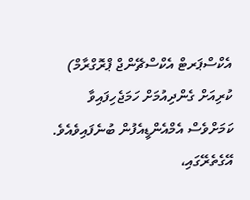އެކްސްޕަރޓް އެކްސްޗޭންޖް ޕްރޮގްރާމް) ކުރިއަށް ގެންދިއުމަށް ހަމަޖެހިފައިވާ ކަމަށްވެސް އެމްއެންޑީއެފުން ބުނެފައިވެއެވެ.
އޭގެތެރޭގައި،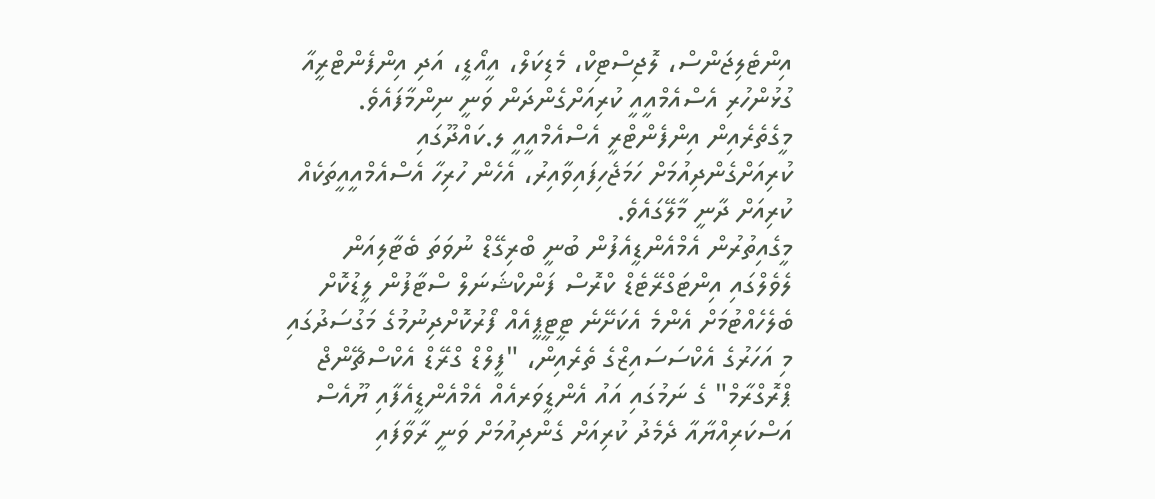އިންޓެލިޖަންސް، ލޮޖިސްޓިކް، މެޑިކަލް، އީއޯޑީ، އަދި އިންފެންޓްރީއާ ގުޅުންހުރި އެސްއެމްއީއީ ކުރިއަށްގެންދަން ވަނީ ނިންމާފައެވެ.
މީގެތެރެއިން އިންފެންޓްރީ އެސްއެމްއީއީ ލ.ކައްދޫގައި ކުރިއަށްގެންދިއުމަށް ހަމަޖެހިފައިވާއިރު، އެހެން ހުރިހާ އެސްއެމްއީއީތަކެއް ކުރިއަށް ދާނީ މާލޭގައެވެ.
މީގެއިތުރުން އެމްއެންޑީއެފުން ބުނީ ބްރިގޭޑް ނުވަތަ ބެޓާލިއަން ލެވެލްގައި އިންޓަގްރޭޓެޑް ކްރޮސް ފަންކްޝަނަލް ސްޓާފުން ލީޑުކޮށް ބެލެހެއްޓުމަށް އެންމެ އެކަށޭނެ ޓީޓީޕީއެއް ފޯރުކޮށްދިނުމުގެ މަގުސަދުގައި މި އަހަރުގެ އެކްސަސައިޒްގެ ތެރެއިން، "ފީލްޑް ގްރޭޑް އެކްސްޗޭންޖް ޕްރޮގްރާމް" ގެ ނަމުގައި އައު އެންޑީވަރއެއް އެމްއެންޑީއެފާއި ޔޫއެސް އަސްކަރިއްޔާއާ ދެމެދު ކުރިއަށް ގެންދިއުމަށް ވަނީ ރާވާފައި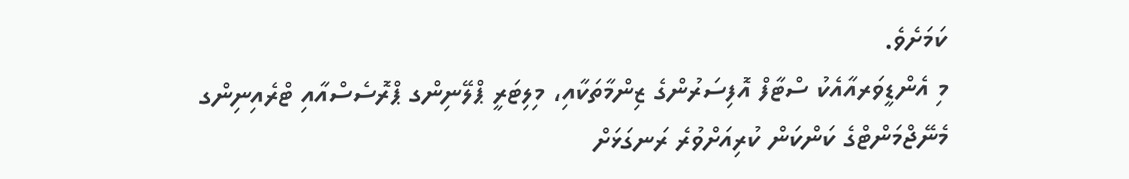ކަމަށެވެ.
މި އެންޑީވަރއާއެކު ސްޓާފް އޮފިސަރުންގެ ޒިންމާތަކާއި، މިލިޓަރީ ޕްލޭނިންގ ޕްރޮސެސްއާއި ޓްރެއިނިންގ މެނޭޖްމަންޓްގެ ކަންކަން ކުރިއަށްވުރެ ރަނގަޅަށް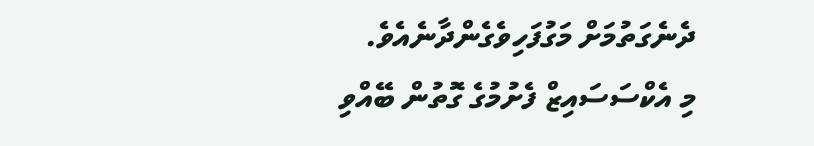ދެނެގަތުމަށް މަގުފަހިވެގެންދާނެއެވެ.
މި އެކްސަސައިޒް ފެށުމުގެ ގޮތުން ބޭއްވި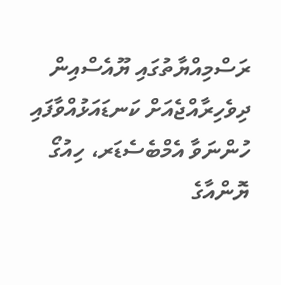ރަސްމިއްޔާތުގައި ޔޫއެސްއިން ދިވެހިރާއްޖެއަށް ކަނޑައަޅުއްވާފައި ހުންނަވާ އެމްބެސެޑަރ، ހިއުގޯ ޔޮންއާގެ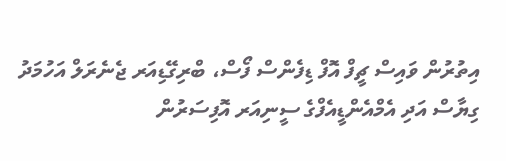އިތުރުން ވައިސް ޗީފް އޮފް ޑިފެންސް ފޯސް، ބްރިގޭޑިއަރ ޖެނެރަލް އަހުމަދު ގިޔާސް އަދި އެމްއެންޑީއެފްގެ ސީނިއަރ އޮފިސަރުން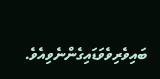ބައިވެރިވެވަޑައިގެންނެވިއެވެ.